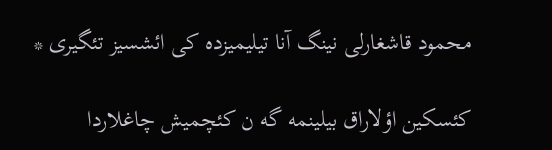محمود قاشغارلی نینگ آنا تیلیمیزده کی ائشسیز تئگیری *

کئسکین اؤلاراق بیلینمه گه ن کئچمیش چاغلاردا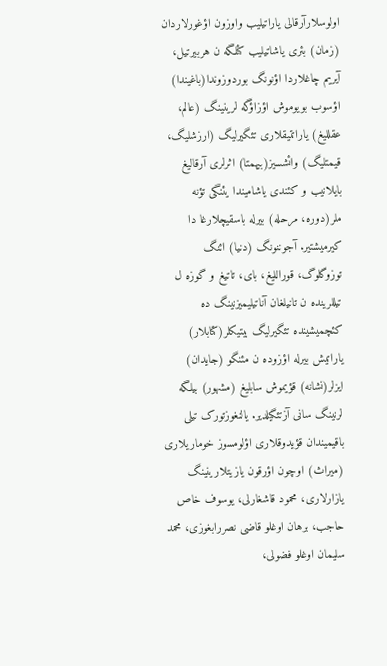اولوسلارآرقالی یاراتیلیب واوزون اؤغورلاردان (زمان) بئری یاشاتیلیب کئلگه ن هربیرتیل، آیریم چاغلاردا اؤنونگ بوردوزوندا(باغیندا) اؤسوب بویوموش اؤزاؤگه لرینینگ (عالم، عقللیغ) یاراتتیقلاری تئگیرلیگ (ارزشلیگ، قیمتلیگ) وائشسیز(بیهمتا) اثرلری آرقالیغ بایلانیب و کئندی یاشامیندا یئنگی تؤنه ملر(دوره، مرحله) بیرله باسقیچلارغا دا کیرمیشتیر. آجوننونگ (دنیا) ائنگ توزوگلوگ، قوراللیغ، بای، تاتیغ و گوزه ل تیللرینده ن تانیلغان آناتیلیمیزنینگ ده کئچمیشینده تئگیرلیگ بیتیکلر(کتابلار) یاراتیش بیرله اؤزوده ن مئنگو (جایدان) ایزلر(نشانه) قؤیموش سابلیغ (مشهور) بیلگه لرنینگ سانی آزتئگیلدیر. یالنغوزتورک تیلی باقیمیندان قؤیدوقلاری اؤلومسوز خوماریلاری (میراث) اوچون اؤرقون یازیتلارینینگ یازارلاری، محمود قاشغارلی، یوسوف خاص حاجب، برهان اوغلو قاضی نصررابغوزی، محمد سلیمان اوغلو فضولی،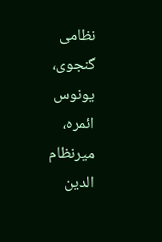نظامی گنجوی، یونوس ائمره، میرنظام الدین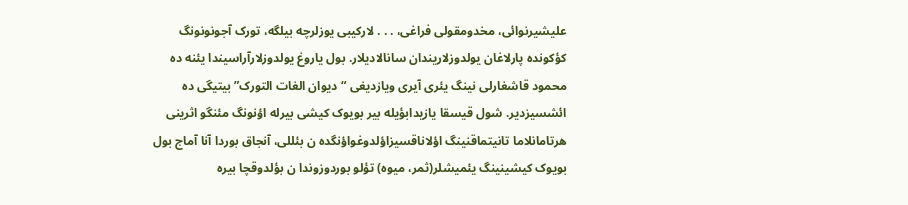علیشیرنوائی، مخدومقولی فراغی، . . . لارکیبی یوزلرچه بیلگه، تورک آجونونونگ کؤکونده پارلاغان یولدوزلاریندان سانالادیلار. بول یاروغ یولدوزلارآراسیندا یئنه ده محمود قاشغارلی نینگ یئری آیری ویازدیغی “دیوان الغات التورک” بیتیگی ده ائشسیزدیر. شول قیسقا یازیدابؤیله بیر بویوک کیشی بیرله اؤنونگ مئنگو اثرینی هرتامانلاما تانیتماقنینگ اؤلاناقسیزاؤلدوغواؤنگده ن بئللی، آنجاق بوردا آنا آماج بول بویوک کیشینینگ یئمیشلر(ثمر، میوه) تؤلو بوردوزوندا ن بؤلدوقچا بیره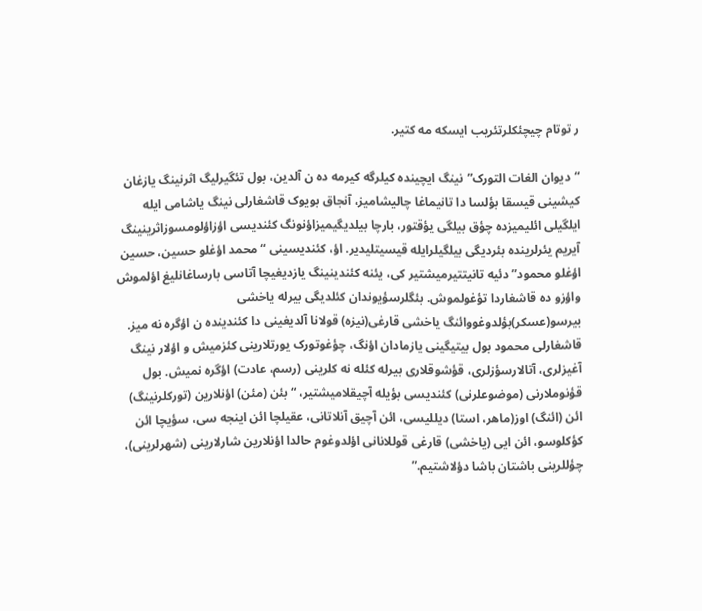ر توتام چیچئکلرتئریب ایسکه مه کتیر.

“دیوان الغات التورک”نینگ ایچینده کیلرگه کیرمه ده ن آلدین، بول تئگیرلیگ اثرنینگ یازغان کیشینی قیسقا بؤلسا دا تانیماغا چالیشامیز، آنجاق بویوک قاشغارلی نینگ یاشامی ایله ایلگیلی ائلیمیزده چؤق بیلگی یؤقتور، بارچا بیلدیگیمیزاؤنونگ کئندیسی اؤزاؤلومسوزاثرینینگ آیریم یئرلرینده بئردیگی بیلگیلرایله قیسیتلیدیر. اؤ، کئندیسینی “محمد اؤغلو حسین، حسین اؤغلو محمود” دئیه تانیتتیرمیشتیر کی، یئنه کئندینینگ یازدیغیچا آتاسی بارساغانلیغ اؤلموش واؤزو ده قاشغاردا تؤغولموش. بئگلرسؤیوندان کئلدیگی بیرله یاخشی بیرسو(عسکر)بؤلدوغووائنگ یاخشی قارغی(نیزه) قولانا آلدیغینی دا کئندینده ن اؤگره نه میز. قاشغارلی محمود بول بیتیگینی یازمادان اؤنگ، چؤغوتورک یورتلارینی کئزمیش و اؤلار نینگ آغیزلری، آتالارسؤزلری، قؤشوقلاری بیرله کئله نه کلرینی (رسم، عادت) اؤگره نمیش. بول قؤنوملارنی (موضوعلرنی) کئندیسی بؤیله آچیقلامیشتیر، “بئن (مئن) اؤنلارین (تورکلرنینگ) ائن (ائنگ) اوز(ماهر، استا) دیللیسی، ائن آچیق آنلاتانی، عقیلچا ائن اینجه سی، سؤیچا ائن کؤکلوسو، ائن ایی (یاخشی) قارغی قوللانانی اؤلدوغوم حالدا اؤنلارین شارلارینی (شهرلرینی)، چؤللرینی باشتان باشا دؤلاشتیم.”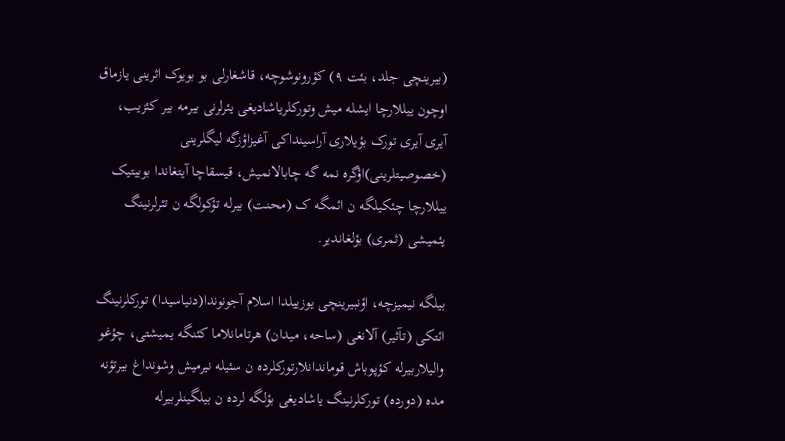(بیرینچی جلد، بئت ۹) کؤرونوشوچه، قاشغارلی بو بویوک اثرینی یازماق اوچون ییللارچا ایشله میش وتورکلریاشادیغی یئرلرنی بیرمه بیر کئزیب، آیری آیری تورک بؤیلاری آراسینداکی آغیزاؤزگه لیگلرینی (خصوصیتلرینی)اؤگره نمه گه چابالانمیش، قیسقاچا آیتغاندا بوبیتیک ییللارچا چئکیلگه ن ائمگه ک (محنت) بیرله تؤکولگه ن تئرلرنینگ یئمیشی (ثمری) بؤلغاندیر.

بیلگه نیمیزچه، اؤنبیرینچی یوزییلدا اسلام آجونوندا(دنیاسیدا) تورکلرنینگ ائتکی (تآثیر) آلانغی (ساحه، میدان) هرتامانلاما کئنگه یمیشتی، چؤغو والیلاربیرله کؤپوباش قوماندانلارتورکلرده ن سئیله نیرمیش وشونداغ بیرتؤنه مده (دورده) تورکلرنینگ یاشادیغی بؤلگه لرده ن بیلگینلربیرله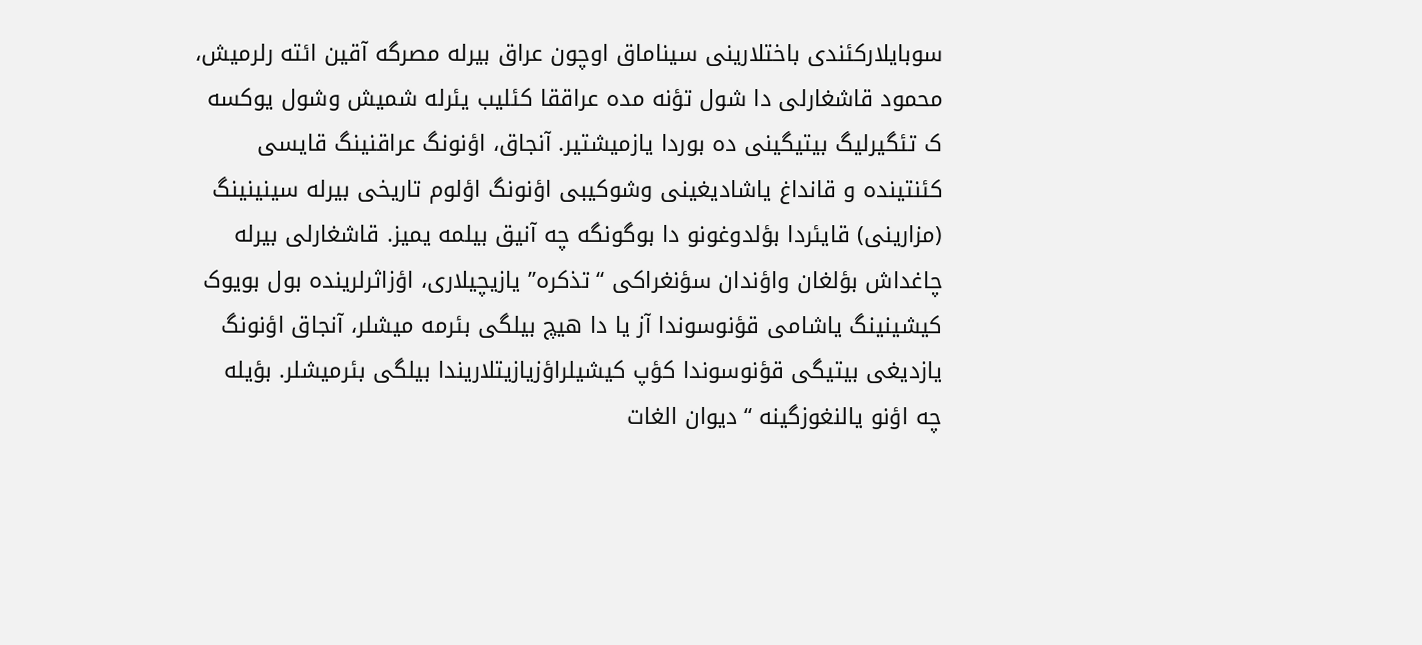سوبایلارکئندی باختلارینی سیناماق اوچون عراق بیرله مصرگه آقین ائته رلرمیش، محمود قاشغارلی دا شول تؤنه مده عراققا کئلیب یئرله شمیش وشول یوکسه ک تئگیرلیگ بیتیگینی ده بوردا یازمیشتیر. آنجاق، اؤنونگ عراقنینگ قایسی کئنتینده و قانداغ یاشادیغینی وشوکیبی اؤنونگ اؤلوم تاریخی بیرله سینینینگ (مزارینی) قایئردا بؤلدوغونو دا بوگونگه چه آنیق بیلمه یمیز. قاشغارلی بیرله چاغداش بؤلغان واؤندان سؤنغراکی “تذکره” یازیچیلاری، اؤزاثرلرینده بول بویوک کیشینینگ یاشامی قؤنوسوندا آز یا دا هیچ بیلگی بئرمه میشلر، آنجاق اؤنونگ یازدیغی بیتیگی قؤنوسوندا کؤپ کیشیلراؤزیازیتلاریندا بیلگی بئرمیشلر. بؤیله چه اؤنو یالنغوزگینه “دیوان الغات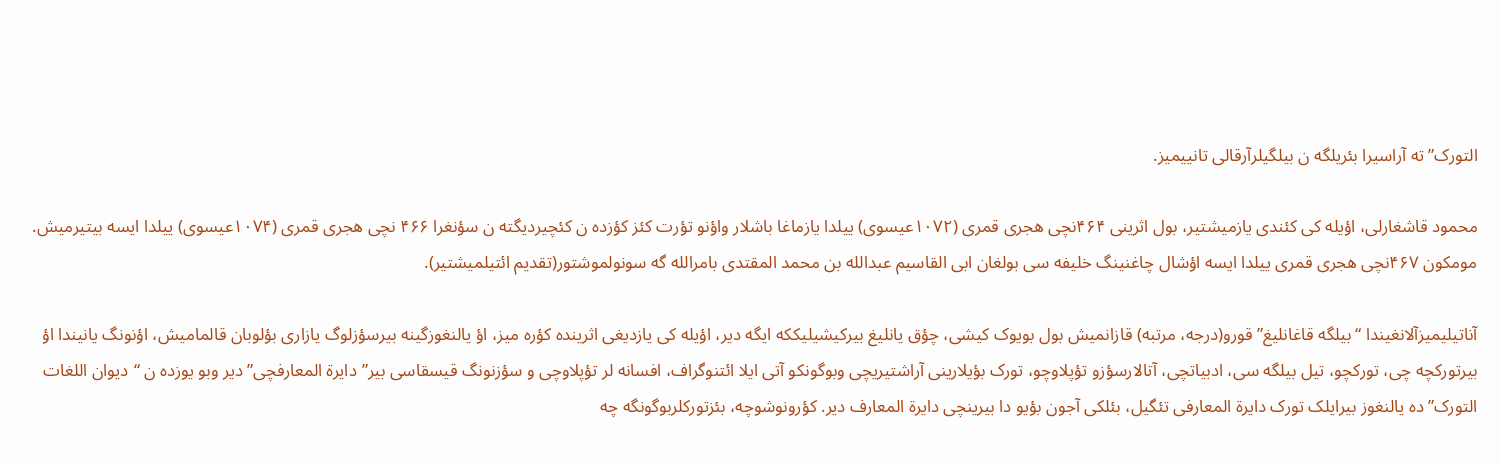التورک” ته آراسیرا بئریلگه ن بیلگیلرآرقالی تانییمیز.

محمود قاشغارلی، اؤیله کی کئندی یازمیشتیر، بول اثرینی ۴۶۴نچی هجری قمری (۱۰۷۲عیسوی) ییلدا یازماغا باشلار واؤنو تؤرت کئز کؤزده ن کئچیردیگته ن سؤنغرا ۴۶۶ نچی هجری قمری (۱۰۷۴عیسوی) ییلدا ایسه بیتیرمیش. مومکون ۴۶۷نچی هجری قمری ییلدا ایسه اؤشال چاغنینگ خلیفه سی بولغان ابی القاسیم عبدالله بن محمد المقتدی بامرالله گه سونولموشتور(تقدیم ائتیلمیشتیر).

آناتیلیمیزآلانغیندا “بیلگه قاغانلیغ” قورو(درجه، مرتبه) قازانمیش بول بویوک کیشی، چؤق یانلیغ بیرکیشیلیککه ایگه دیر، اؤیله کی یازدیغی اثرینده کؤره میز، اؤ یالنغوزگینه بیرسؤزلوگ یازاری بؤلوبان قالمامیش، اؤنونگ یانیندا اؤ بیرتورکچه چی، تورکچو، تیل بیلگه سی، ادبیاتچی، آتالارسؤزو تؤپلاوچو، تورک بؤیلارینی آراشتیریچی وبوگونکو آتی ایلا ائتنوگراف، افسانه لر تؤپلاوچی و سؤزنونگ قیسقاسی بیر”دایرة المعارفچی” دیر وبو یوزده ن “دیوان اللغات التورک” ده یالنغوز بیرایلک تورک دایرة المعارفی تئگیل، بئلکی آجون بؤیو دا بیرینچی دایرة المعارف دیر. کؤرونوشوچه، بئزتورکلربوگونگه چه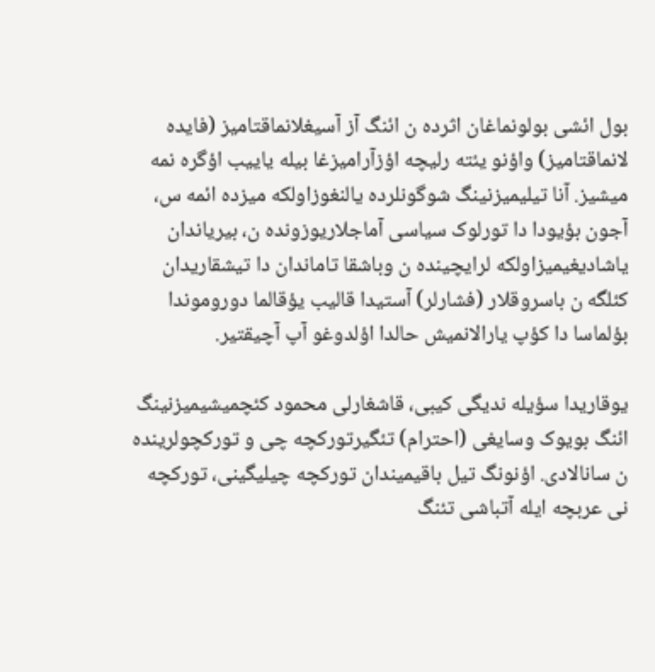بول ائشی بولونماغان اثرده ن ائنگ آز آسیغلانماقتامیز (فایده لانماقتامیز) واؤنو یئته رلیچه اؤزآرامیزغا بیله یاییب اؤگره نمه میشیز. آنا تیلیمیزنینگ شوگونلرده یالنغوزاولکه میزده ائمه س، آجون بؤیودا دا تورلوک سیاسی آماجلاریوزونده ن، بیریاندان یاشادیغیمیزاولکه لرایچینده ن وباشقا تاماندان دا تیشقاریدان کئلگه ن باسروقلار (فشارلر) آستیدا قالیب یؤقالما دوروموندا بؤلماسا دا کؤپ یارالانمیش حالدا اؤلدوغو آپ آچیقتیر.

یوقاریدا سؤیله ندیگی کیبی، قاشغارلی محمود کئچمیشیمیزنینگ ائنگ بویوک وسایغی (احترام) تئگیرتورکچه چی و تورکچولرینده ن سانالادی. اؤنونگ تیل باقیمیندان تورکچه چیلیگینی، تورکچه نی عربچه ایله آتباشی تئنگ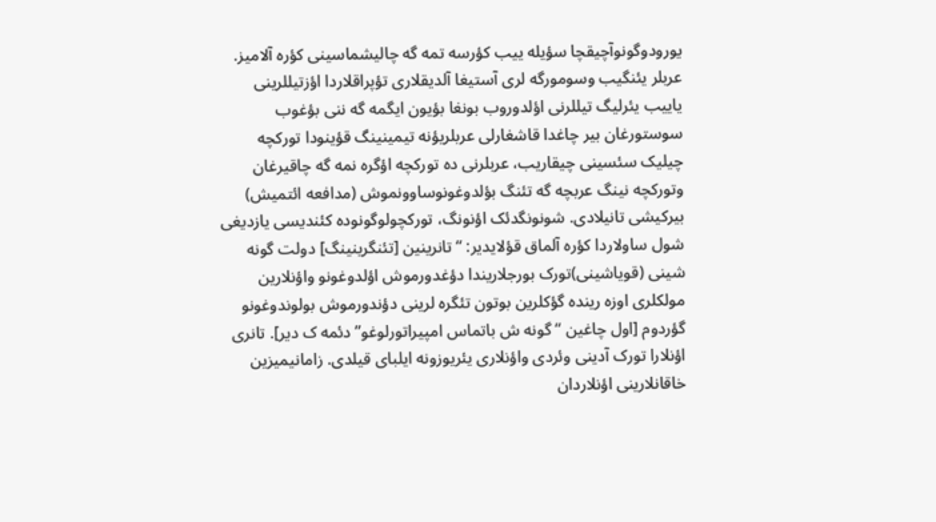یورودوگونوآچیقچا سؤیله ییب کؤرسه تمه گه چالیشماسینی کؤره آلامیز. عربلر یئنگیب وسومورگه لری آستیغا آلدیقلاری تؤپراقلاردا اؤزتیللرینی یاییب یئرلیگ تیللرنی اؤلدوروب بونغا بؤیون ایگمه گه ننی بؤغوب سوستورغان بیر چاغدا قاشغارلی عربلریؤنه تیمینینگ قؤینودا تورکچه چیلیک سئسینی چیقاریب، عربلرنی ده تورکچه اؤگره نمه گه چاقیرغان وتورکچه نینگ عربچه گه تئنگ بؤلدوغونوساوونموش (مدافعه ائتمیش) بیرکیشی تانیلادی. شونونگدئک اؤنونگ، تورکچولوگونوده کئندیسی یازدیغی شول ساولاردا کؤره آلماق قؤلایدیر: “تانرینین [تئنگرینینگ] دولت گونه شینی (قویاشینی)تورک بورجلاریندا دؤغدورموش اؤلدوغونو واؤنلارین مولکلری اوزه رینده گؤکلرین بوتون تئگره لرینی دؤندورموش بولوندوغونو گؤردوم [اول چاغین “گونه ش باتماس امپیراتورلوغو” دئمه ک دیر]. تانری اؤنلارا تورک آدینی وئردی واؤنلاری یئریوزونه ایلبای قیلدی. زامانیمیزین خاقانلارینی اؤنلاردان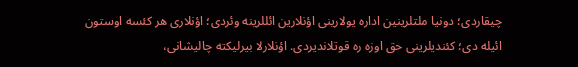چیقاردی؛ دونیا ملتلرینین اداره یولارینی اؤنلارین ائللرینه وئردی؛ اؤنلاری هر کئسه اوستون ائیله دی؛ کئندیلرینی حق اوزه ره قوتلاندیردی. اؤنلارلا بیرلیکته چالیشانی،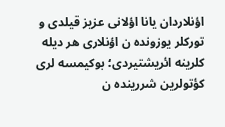اؤنلاردان یانا اؤلانی عزیز قیلدی و تورکلر یوزونده ن اؤنلاری هر دیله کلرینه ائریشتیردی؛ بوکیمسه لری کؤتولرین شررینده ن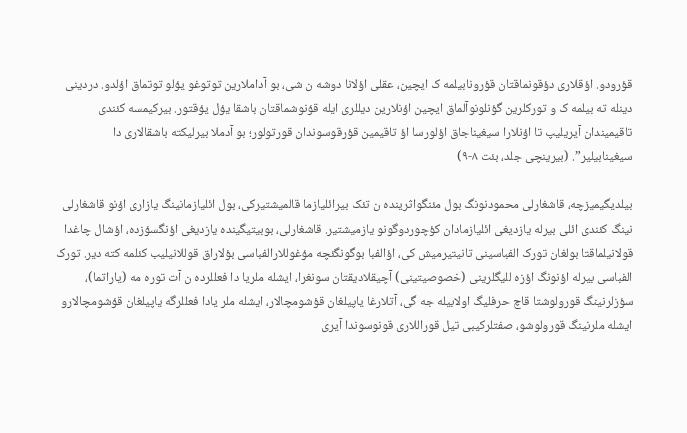قؤرودو. اؤقلاری دؤقونماقتان قؤرونابیلمه ک ایچین، عقلی اؤلانا دوشه ن شی، بو آداملارین توتوغو یؤلو توتماق اؤلدو. دردینی دینله ته بیلمه ک و تورکلرین گؤنلونوآلماق ایچین اؤنلارین دیللری ایله قؤنوشماقتان باشقا یؤل یؤقتور. بیرکیمسه کئندی تاقیمیندان آیریلیپ تا اؤنلارا سیغیناجاق اؤلورسا اؤ تاقیمین قؤرقوسوندان قورتولور؛ بو آدملا بیرلیکته باشقالاری دا سیغینابیلیر”. (بیرینچی جلد، بئت ۸-۹)

بیلدیگیمیزچه، قاشغارلی محمودنونگ بول مئنگواثرینده ن تئک بیرائلیازما قالمیشتیرکی، بول ائلیازمانینگ یازاری اؤنو قاشغارلی نینگ کئندی ائلی بیرله یازدیغی ائلیازمادان کؤچوردوگونو یازمیشتیر. قاشغارلی، بوبیتیگینده یازدیغی اؤنگسؤزده، اؤشال چاغدا قولانیلماقتا بولغان تورک الفباسینی تانیتیرمیش کی، اؤالفبا بوگونگئچه مؤغوللارالفباسی بؤلاراق قوللانیلیب کئلمه کته دیر. تورک الفباسی بیرله اؤنونگ اؤزه للیگلرینی (خصوصیتینی) آچیقلادیقتان سونغرا، ایشله ملریا دا فعللرده ن آت توره مه (یاراتما)، سؤزلرنینگ قورولوشتا قاچ حرفلیگ اولابیله جه گی، آتلارغا یاپیلغان قؤشومچالار، ایشله ملر یادا فعللرگه یاپیلغان قؤشومچالارو ایشله ملرنینگ قورولوشو، صفتلرکیبی تیل قوراللاری قونوسوندا آیری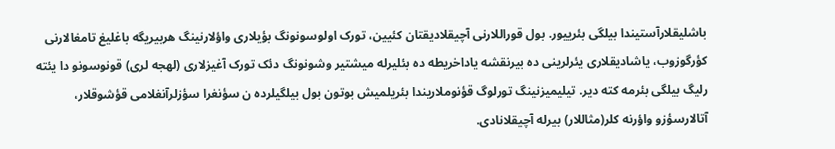باشلیقلارآستیندا بیلگی بئرییور. بول قوراللارنی آچیقلادیقتان کئیین، تورک اولوسونونگ بؤیلاری واؤلارنینگ هربیریگه باغلیغ تامغالارنی کؤرگوزوب، یاشادیقلاری یئرلرینی ده بیرنقشه یاداخریطه ده بئلیرله میشتیر وشونونگ دئک تورک آغیزلاری (لهجه لری) قونوسونو دا یئته رلیگ بیلگی بئرمه کته دیر. تیلیمیزنینگ تورلوگ قؤنوملاریندا بئریلمیش بوتون بول بیلگیلرده ن سؤنغرا سؤزلرآنغلامی قؤشوقلار، آتالارسؤزو واؤرنه کلر(مثاللار) بیرله آچیقلانادی.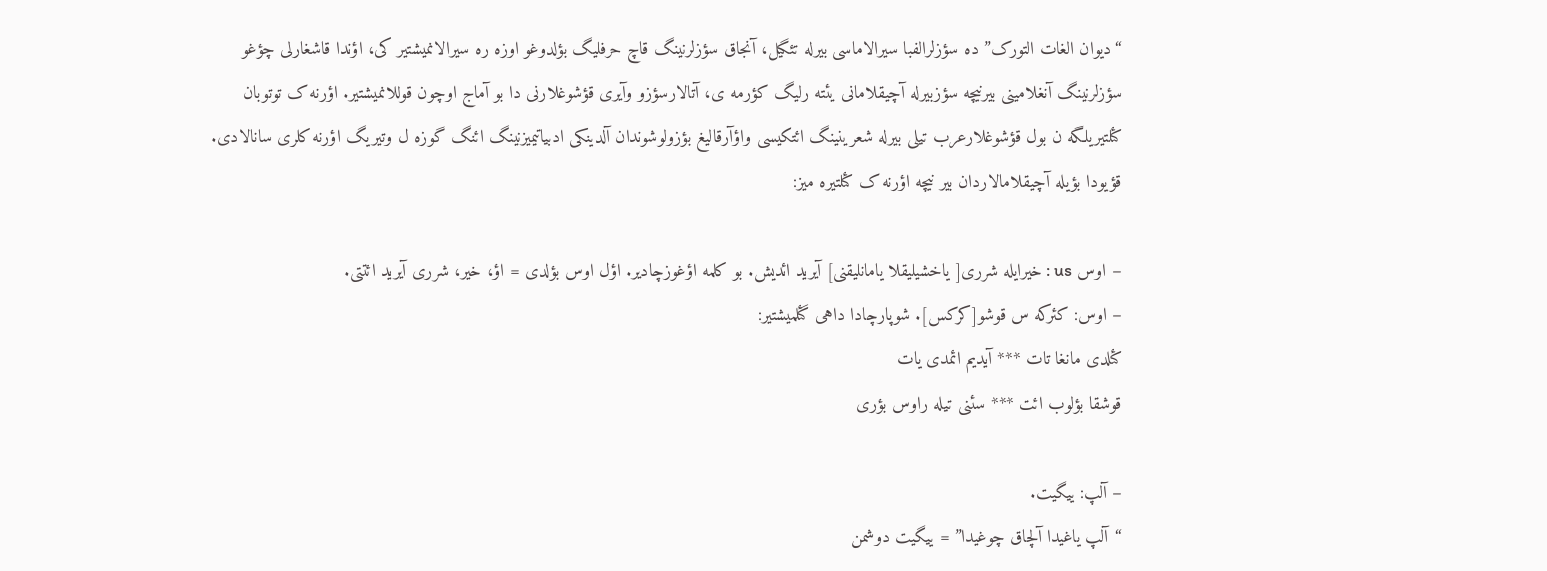“دیوان الغات التورک” ده سؤزلرالفبا سیرالاماسی بیرله تئگیل، آنجاق سؤزلرنینگ قاچ حرفلیگ بؤلدوغو اوزه ره سیرالانمیشتیر کی، اؤندا قاشغارلی چؤغو سؤزلرنینگ آنغلامینی بیرنیچه سؤزبیرله آچیقلامانی یئته رلیگ کؤرمه ی، آتالارسؤزو وآیری قؤشوغلارنی دا بو آماج اوچون قوللانمیشتیر. اؤرنه ک توتوبان کئلتیریلگه ن بول قؤشوغلارعرب تیلی بیرله شعرینینگ ائتکیسی واؤآرقالیغ بؤزولوشوندان آلدینکی ادبیاتیمیزنینگ ائنگ گوزه ل وتیریگ اؤرنه کلری سانالادی. قؤیودا بؤیله آچیقلامالاردان بیر نیچه اؤرنه ک کئلتیره میز:

– اوس us : خیرایله شرری[ یاخشیلیقلا یامانلیقنی] آیرید ائدیش. بو کلمه اؤغوزچادیر. اؤل اوس بؤلدی = اؤ، خیر، شرری آیرید ائتتی.
– اوس: کئرکه س قوشو[کرکس]. شوپارچادا داهی گئلمیشتیر:
کئلدی مانغا تات *** آیدیم ائمدی یات
قوشقا بؤلوب ائت *** سئنی تیله راوس بؤری

– آلپ: ییگیت.
“آلپ یاغیدا آلچاق چوغیدا” = ییگیت دوشمن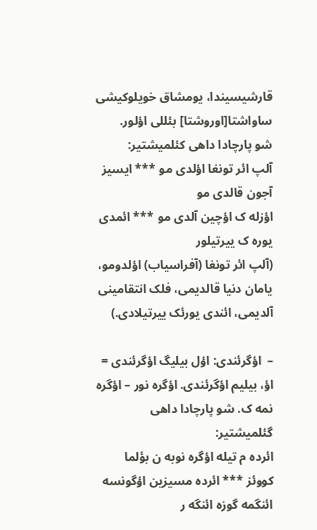قارشیسیندا، یومشاق خویلوکیشی ساواشتا[اوروشتا] بئللی اؤلور.
شو پارچادا داهی کئلمیشتیر:
آلپ ائر تونغا اؤلدی مو *** ایسیز آجون قالدی مو
اؤزله ک اؤچین آلدی مو *** ائمدی یوره ک ییرتیلور
(آلپ ائر تونغا (آفراسیاب) اؤلدومو، یامان دنیا قالدیمی، فلک انتقامینی آلدیمی، ائندی یورئک ییرتیلادی.)

–  اؤگرئندی: اؤل بیلیگ اؤگرئندی = اؤ، بیلیم اؤگرئندی. اؤگره نور – اؤگره نمه ک. شو پارچادا داهی گئلمیشتیر:
ائرده م تیله اؤگره نوبه ن بؤلما کووئز *** ائرده مسیزین اؤگونسه ائنگمه گوزه ائنگه ر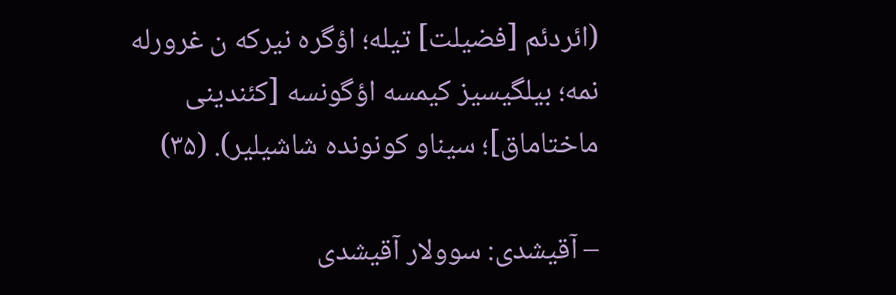(ائردئم [فضیلت] تیله؛ اؤگره نیرکه ن غرورله نمه؛ بیلگیسیز کیمسه اؤگونسه [کئندینی ماختاماق]؛ سیناو کونونده شاشیلیر). (۳۵)

– آقیشدی: سوولار آقیشدی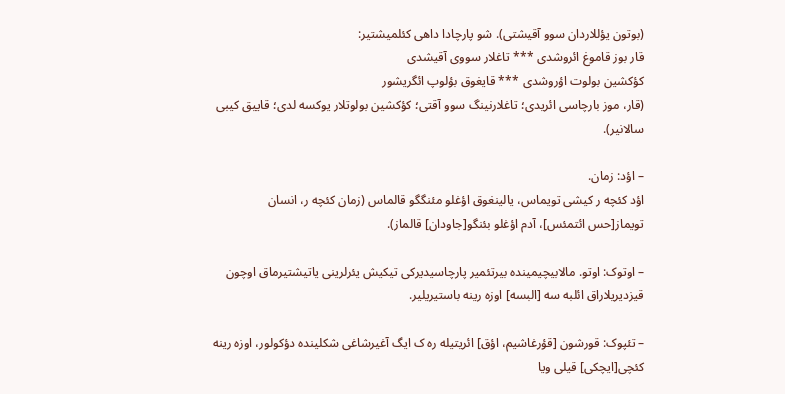(بوتون یؤللاردان سوو آقیشتی). شو پارچادا داهی کئلمیشتیر:
قار بوز قاموغ ائروشدی *** تاغلار سووی آقیشدی
کؤکشین بولوت اؤروشدی *** قایغوق بؤلوپ ائگریشور
(قار، موز بارچاسی ائریدی؛ تاغلارنینگ سوو آقتی؛ کؤکشین بولوتلار یوکسه لدی؛ قاییق کیبی سالانیر).

– اؤد: زمان.
اؤد کئچه ر کیشی تویماس، یالینغوق اؤغلو مئنگگو قالماس (زمان کئچه ر، انسان تویماز[حس ائتمئس]، آدم اؤغلو بئنگو[جاودان] قالماز).

– اوتوک: اوتو. مالابیچیمینده بیرتئمیر پارچاسیدیرکی تیکیش یئرلرینی یاتیشتیرماق اوچون قیزدیریلاراق ائلبه سه [البسه] اوزه رینه باستیریلیر.

– تئپوک: قورشون [قؤرغاشیم، اؤق] ائریتیله ره ک ایگ آغیرشاغی شکلینده دؤکولور، اوزه رینه کئچی[ایچکی] قیلی ویا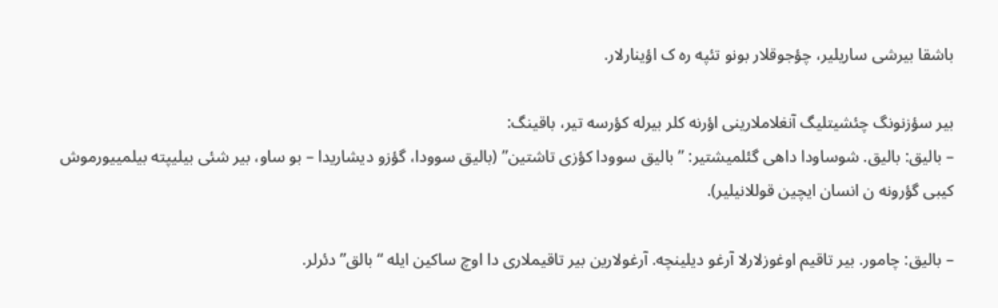باشقا بیرشی ساریلیر، چؤجوقلار بونو تئپه ره ک اؤینارلار.

بیر سؤزنونگ چئشیتلیگ آنغلاملارینی اؤرنه کلر بیرله کؤرسه تیر، باقینگ:
– بالیق: بالیق. شوساودا داهی گئلمیشتیر: ” بالیق سوودا کؤزی تاشتین” (بالیق سوودا، گؤزو دیشاریدا – بو ساو، بیر شئی بیلیپته بیلمییورموش کیبی گؤرونه ن انسان ایچین قوللانیلیر).

– بالیق: چامور. بیر تاقیم اوغوزلارلا آرغو دیلینچه. آرغولارین بیر تاقیملاری دا اوچ ساکین ایله “بالق” دئرلر.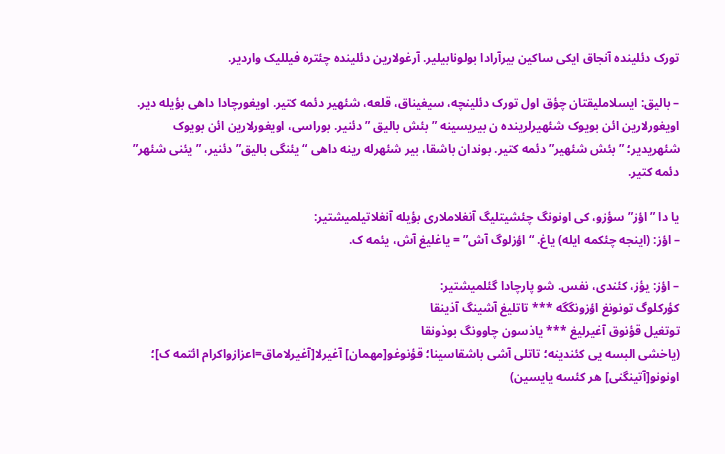تورک دئلینده آنجاق ایکی ساکین بیرآرادا بولونابیلیر. آرغولارین دئلینده چئتره فیللیک واردیر.

– بالیق: ایسلاملیقتان چؤق اول تورک دئلینچه، سیغیناق، قلعه، شئهیر دئمه کتیر. اویغورچادا داهی بؤیله دیر. اویغورلارین ائن بویوک شئهیرلرینده ن بیریسینه ” بئش بالیق ” دئنیر. بوراسی، اویغورلارین ائن بویوک شئهریدیر؛ ” بئش شئهیر” دئمه کتیر. بوندان باشقا، بیر شئهرله رینه داهی “یئنگی بالیق” دئنیر، ” یئنی شئهر” دئمه کتیر.

یا دا ” اؤز” سؤزو، کی اونونگ چئشیتلیگ آنغلاملاری بؤیله آنغلاتیلمیشتیر:
– اؤز: (اینجه چئکمه ایله) یاغ. “اؤزلوگ آش” = یاغلیغ آش، یئمه ک.

– اؤز: یؤز، کئندی، نفس. شو پارچادا گئلمیشتیر:
کؤرکلوگ تونونغ اؤزونگگه *** تاتلیغ آشینگ آذینقا
توتغیل قؤنوق آغیرلیغ *** یاذسون چاوونگ بوذونقا
(یاخشی البسه یی کئندینه؛ تاتلی آشی باشقاسینا؛ قؤنوغو[مهمان] آغیرلا[آغیرلاماق=اعزازواکرام ائتمه ک]؛ اونونو[آتینگنی] هر کئسه یایسین)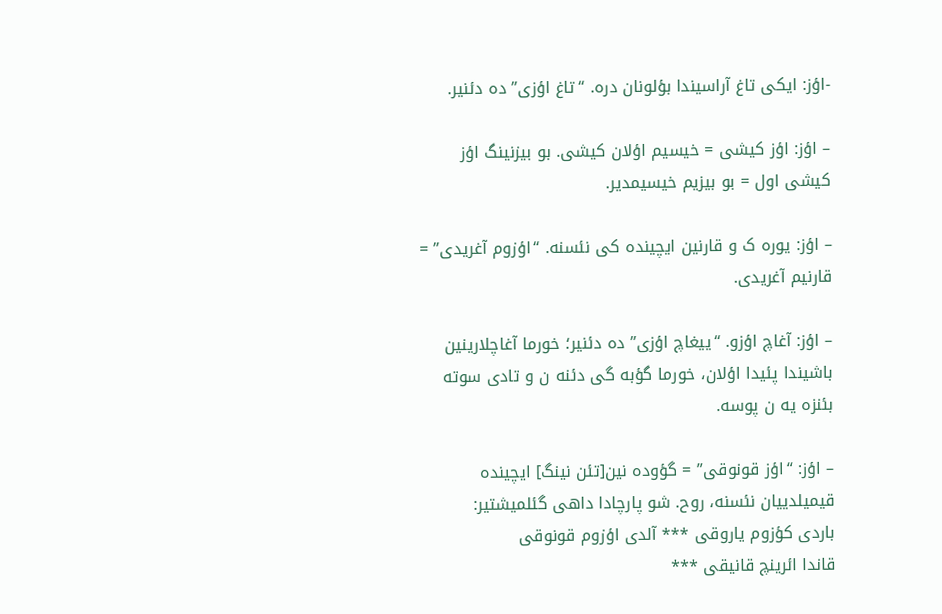-اؤز: ایکی تاغ آراسیندا بؤلونان دره. “تاغ اؤزی” ده دئنیر.

– اؤز: اؤز کیشی = خیسیم اؤلان کیشی. بو بیزنینگ اؤز کیشی اول = بو بیزیم خیسیمدیر.

– اؤز: یوره ک و قارنین ایچینده کی نئسنه. “اؤزوم آغریدی” = قارنیم آغریدی.

– اؤز: آغاچ اؤزو. “ییغاچ اؤزی” ده دئنیر؛ خورما آغاچلارینین باشیندا پئیدا اؤلان، خورما گؤبه گی دئنه ن و تادی سوته بئنزه یه ن پوسه.

– اؤز: “اؤز قونوقی” = گؤوده نین[تئن نینگ] ایچینده قیمیلدییان نئسنه، روح. شو پارچادا داهی گئلمیشتیر:
باردی کؤزوم یاروقی *** آلدی اؤزوم قونوقی
قاندا ائرینچ قانیقی ***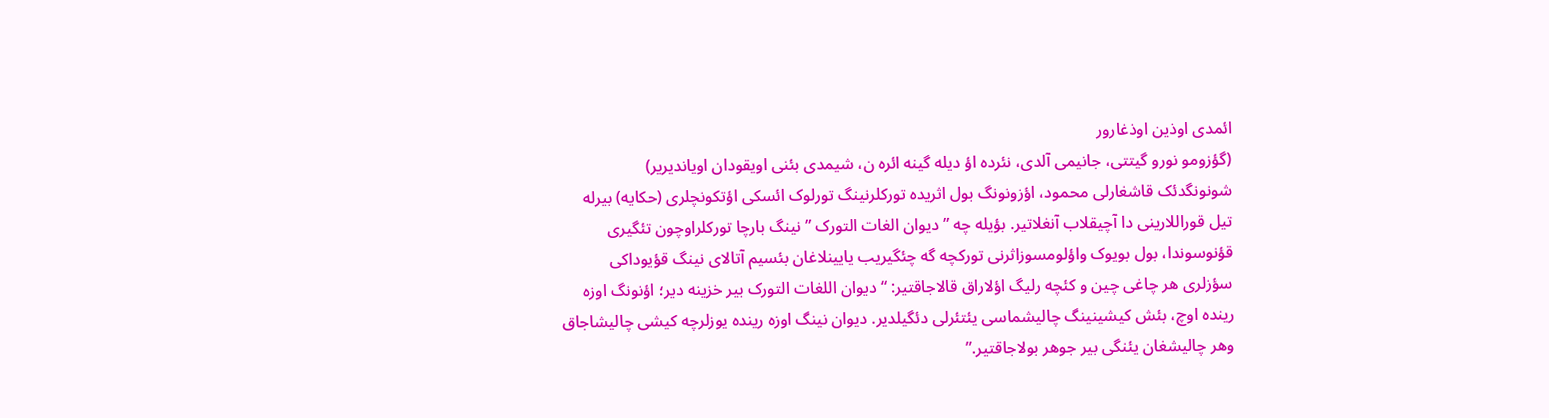ائمدی اوذین اوذغارور
(گؤزومو نورو گیتتی، جانیمی آلدی، نئرده اؤ دیله گینه ائره ن، شیمدی بئنی اویقودان اویاندیریر)
شونونگدئک قاشغارلی محمود، اؤزونونگ بول اثریده تورکلرنینگ تورلوک ائسکی اؤتکونچلری (حکایه) بیرله تیل قوراللارینی دا آچیقلاب آنغلاتیر. بؤیله چه ” دیوان الغات التورک ” نینگ بارچا تورکلراوچون تئگیری قؤنوسوندا، بول بویوک واؤلومسوزاثرنی تورکچه گه چئگیریب یایینلاغان بئسیم آتالای نینگ قؤیوداکی سؤزلری هر چاغی چین و کئچه رلیگ اؤلاراق قالاجاقتیر: “دیوان اللغات التورک بیر خزینه دیر؛ اؤنونگ اوزه رینده اوچ، بئش کیشینینگ چالیشماسی یئتئرلی دئگیلدیر. دیوان نینگ اوزه رینده یوزلرچه کیشی چالیشاجاق وهر چالیشغان یئنگی بیر جوهر بولاجاقتیر.”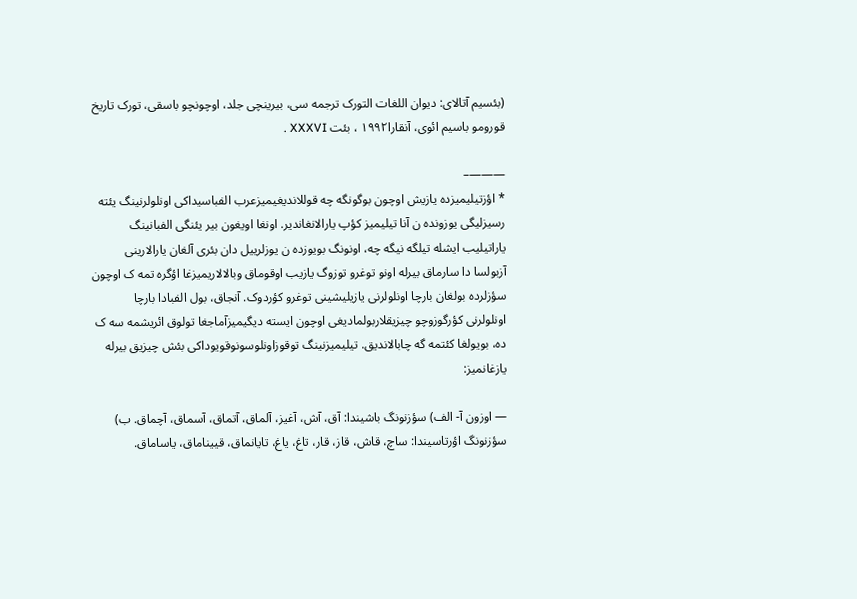(بئسیم آتالای: دیوان اللغات التورک ترجمه سی، بیرینچی جلد، اوچونچو باسقی، تورک تاریخ قورومو باسیم ائوی، آنقارا۱۹۹۲ ، بئت XXXVI .

———–
* اؤزتیلیمیزده یازیش اوچون بوگونگه چه قوللاندیغیمیزعرب الفباسیداکی اونلولرنینگ یئته رسیزلیگی یوزونده ن آنا تیلیمیز کؤپ یارالانغاندیر. اونغا اویغون بیر یئنگی الفبانینگ یاراتیلیب ایشله تیلگه نیگه چه، اونونگ بویوزده ن یوزلرییل دان ‌بئری آلغان یارالارینی آزبولسا دا سارماق بیرله اونو توغرو توزوگ یازیب اوقوماق وبالالاریمیزغا اؤگره تمه ک اوچون سؤزلرده بولغان بارچا اونلولرنی یازیلیشینی توغرو کؤردوک. آنجاق، بول الفبادا بارچا اونلولرنی کؤرگوزوچو چیزیقلاربولمادیغی اوچون ایسته دیگیمیزآماجغا تولوق ائریشمه سه ک ده، بویولغا کئتمه گه چابالاندیق. تیلیمیزنینگ توقوزاونلوسونوقویوداکی بئش چیزیق بیرله یازغانمیز:

— اوزون آ- الف) سؤزنونگ باشیندا: آق، آش، آغیز، آلماق، آتماق، آسماق، آچماق. ب) سؤزنونگ اؤرتاسیندا: ساچ، قاش، قاز، قار، تاغ، یاغ، تایانماق، قییناماق، یاساماق.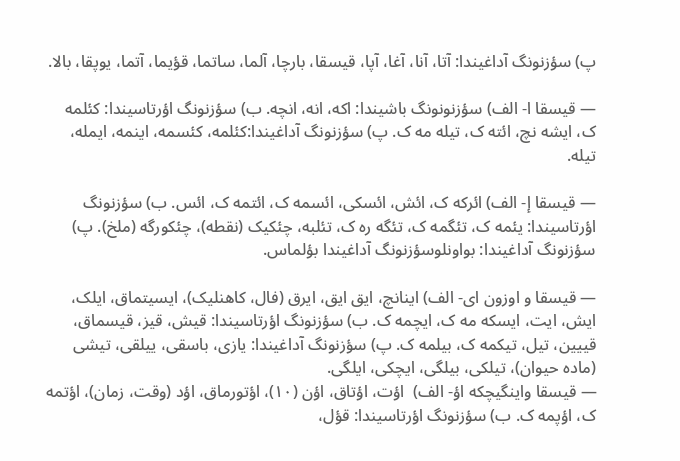پ) سؤزنونگ آداغیندا: آتا، آنا، آغا، آپا، قیسقا، بارچا، آلما، ساتما، قؤیما، آتما، یوپقا، بالا.

— قیسقا ا- الف) سؤزنونونگ باشیندا: اکه، انه، انچه. ب) سؤزنونگ اؤرتاسیندا: کئلمه ک، ایشه نچ، ائته ک، تیله مه ک. پ) سؤزنونگ آداغیندا:کئلمه، کئسمه، اینمه، ایمله، تیله.

— قیسقا إ- الف) ائرکه ک، ائش، ائسکی، ائسمه ک، ائتمه ک، ائس. ب) سؤزنونگ اؤرتاسیندا: یئمه ک، تئگمه ک، تئگه ره ک، تئلبه، چئکیک (نقطه)، چئکورگه (ملخ). پ) سؤزنونگ آداغیندا: بواونلوسؤزنونگ آداغیندا بؤلماس.

— قیسقا و اوزون ای- الف) اینانچ، ایق ایق، ایرق (فال، کاهنلیک)، ایسیتماق، ایلک، ایش، ایت، ایسکه مه ک، ایچمه ک. ب) سؤزنونگ اؤرتاسیندا: قیش، قیز، قیسماق، قییین، تیل، تیکمه ک، بیلمه ک. پ) سؤزنونگ آداغیندا: یازی، باسقی، ییلقی، تیشی (ماده حیوان)، تیلکی، بیلگی، ایچکی، ایلگی.
— قیسقا واینگیچکه اؤ- الف)  اؤت، اؤتاق، اؤن (۱۰)، اؤتورماق، اؤد (وقت، زمان)، اؤتمه ک، اؤپمه ک. ب) سؤزنونگ اؤرتاسیندا: قؤل،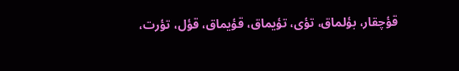قؤچقار، بؤلماق، تؤی، تؤیماق، قؤیماق، قؤل، تؤرت،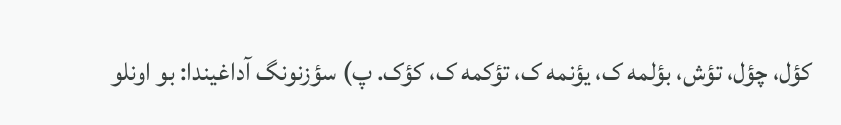کؤل، چؤل، تؤش، بؤلمه ک، یؤنمه ک، تؤکمه ک، کؤک. پ) سؤزنونگ آداغیندا: بو اونلو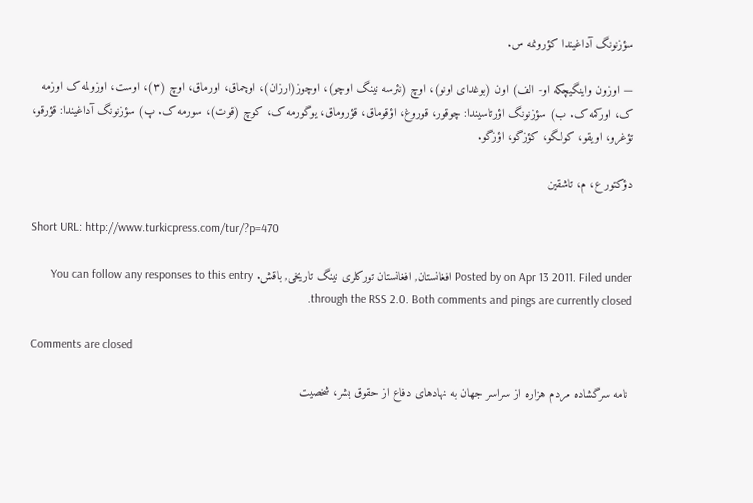سؤزنونگ آداغیندا کؤرونمه س.

— اوزون واینگیچکه او- الف) اون (بوغدای اونو)، اوچ (نئرسه نینگ اوچو)، اوچوز(ارزان)، اوچماق، اورماق، اوچ (۳)، اوست، اوزولمه ک اوزمه ک، اورکمه ک. ب) سؤزنونگ اؤرتاسیندا: چوقور، قوروغ، اؤقوماق، قؤروماق، یوگورمه ک، کوچ (قوت)، سورمه ک. پ) سؤزنونگ آداغیندا: قؤرقو، تؤغرو، اویقو، کولگو، کؤزگو، اؤزگو.

دؤکتور ع، م، تاشقین

Short URL: http://www.turkicpress.com/tur/?p=470

Posted by on Apr 13 2011. Filed under افغانستان, افغانستان تورکلری نینگ تاریخی, باقش. You can follow any responses to this entry through the RSS 2.0. Both comments and pings are currently closed.

Comments are closed

 نامه سرگشاده مردم هزاره از سراسر جهان به نهادهای دفاع از حقوق بشر، شخصیت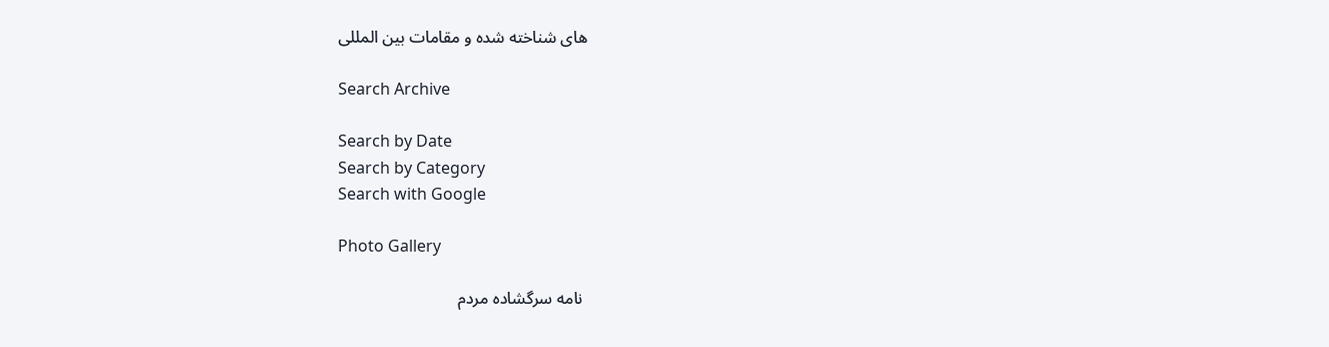های شناخته شده و مقامات بین المللی

Search Archive

Search by Date
Search by Category
Search with Google

Photo Gallery

 نامه سرگشاده مردم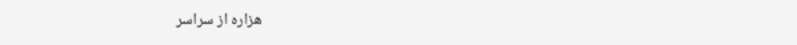هزاره از سراسر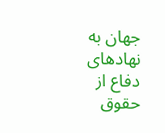جهان به نهادهای دفاع از حقوق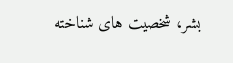بشر، شخصیت های شناخته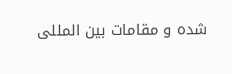شده و مقامات بین المللی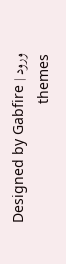ورود | Designed by Gabfire themes